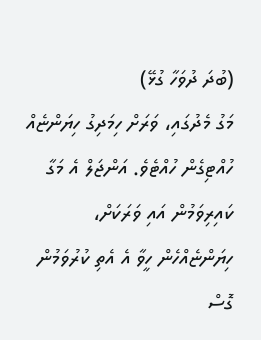(ބުދަ ދުވަހާ ގުޅޭ)
މަގު މެދުގައި، ވަރަށް ހިމަދިގު ހިޔަންޏެއް ހުއްޓިގެން ހުއްޓެވެ. އަންޖަލް އެ މަގާ ކައިރިވަމުން އައި ވަރަކަށް، ހިޔަންޏެއްހެން ހީވާ އެ އެތި ކުރުވަމުން ގޮސް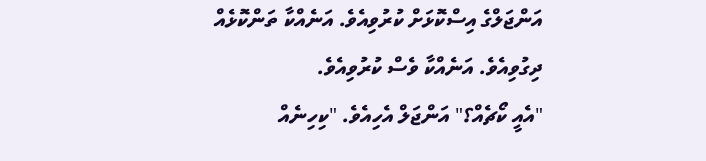އަންޖަލްގެ އިސްކޮޅަށް ކުރުވިއެވެ. އަނެއްކާ ތަންކޮޅެއް ދިގުވިއެވެ. އަނެއްކާ ވެސް ކުރުވިއެވެ.
"އެއީ ކޯޗެއް؟" އަންޖަލް އެހިއެވެ. "ކިހިނެއް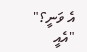އެ ވަނީ؟"
"އެއީ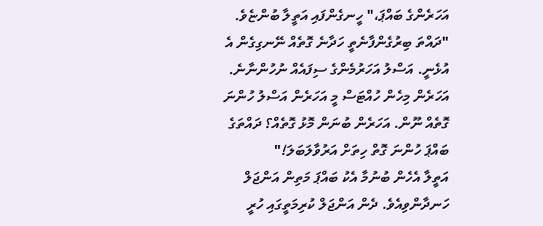އަހަރެންގެ ބައްޕަ،" ހީނގެންފައި އަތީލާ ބުންޏެވެ. "ދައްތަ ބިރުގެންފާނެތީ ހަދާނެ ގޮތެއް ނޭނގިގެން އެ އުޅެނީ. އަސްލު އަހަރުމެންގެ ސިފައެއް ނުހުންނާނެ. އަހަރެން މިހެން ހުއްޓަސް މީ އަހަރެން އަސްލު ހުންނަ ގޮތެއް ނޫން. އަހަރެން ބުނަން މޮޅު ގޮތެއް؟ ދައްތަގެ ބައްޕަ ހުންނަ ގޮތް ހިތަށް އަރުވާލަބަލަ!"
އަތީލާ އެހެން ބުނުމާ އެކު ބައްޕަ މަތިން އަންޖަލް ހަނދާންވިއެވެ. ދެން އަންޖަލް ކުރިމަތީގައި ހުރީ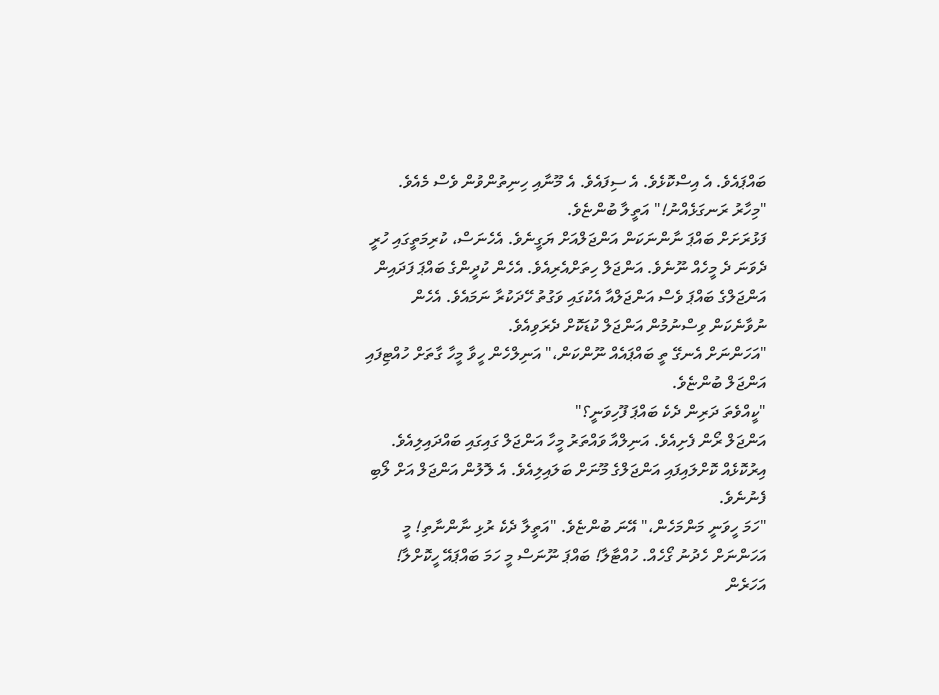ބައްޕައެވެ. އެ އިސްކޮޅެވެ. އެ ސިފައެވެ. އެ މޫނާއި ހިނިތުންވުން ވެސް މެއެވެ.
"މިހާރު ރަނގަޅެއްނު!" އަތީލާ ބުންޏެވެ.
ފަޅުރަށަށް ބައްޕަ ނާންނަކަން އަންޖަލްއަށް ޔަގީނެވެ. އެހެނަސް، ކުރިމަތީގައި ހުރީ ދެވަނަ ދެ މީހެއް ނޫނެވެ. އަންޖަލް ހިތަށްއެރިއެވެ. އެހެން ކުދީންގެ ބައްޕަ ފަދައިން އަންޖަލްގެ ބައްޕަ ވެސް އަންޖަލްއާ އެކުގައި ވަގުތު ހޭދަކުރާ ނަމައެވެ. އެހެން ނުވާނެކަން ވިސްނުމުން އަންޖަލް ކުޑަކޮށް ދެރަވިއެވެ.
"އަހަންނަށް އެނގޭ ތީ ބައްޕައެއް ނޫންކަން،" އަނިލްހެން ހީވާ މީހާ ގާތަށް ހުއްޓިފައި އަންޖަލް ބުންޏެވެ.
"ކީއްވެތަ ދަރިން ދެކެ ބައްޕަ ފޫހިވަނީ؟"
އަންޖަލް ރޯން ފެށިއެވެ. އަނިލްއާ ވައްތަރު މީހާ އަންޖަލް ގައިގައި ބައްދައިލިއެވެ. އިރުކޮޅެއް ކޮށްލައިފައި އަންޖަލްގެ މޫނަށް ބަލައިލިއެވެ. އެ ލޮލުން އަންޖަލް އަށް ލޯބި ފެނުނެވެ.
"ހަމަ ހީވަނީ މަންމަހެން،" އޭނަ ބުންޏެވެ. "އަތީލާ ދެކެ ރުޅި ނާންނާތި! މީ އަހަންނަށް ހެދުނު ގޯހެއް. ހުއްޓާލާ! ބައްޕަ ނޫނަސް މީ ހަމަ ބައްޕައޭ ހީކޮށްލާ! އަހަރެން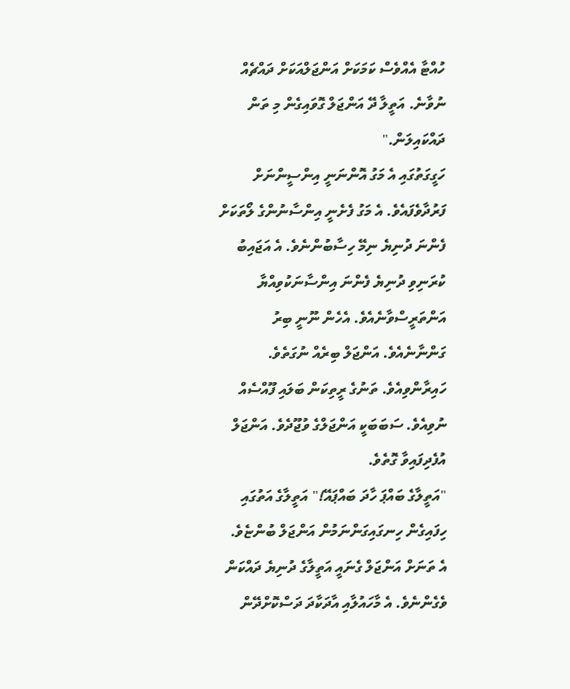ހުއްޓާ އެއްވެސް ކަމަކަށް އަންޖަލްއަކަށް ދައްޗެއް ނުވާނެ. އަތީލާ ދޭ އަންޖަލް ގޮވައިގެން މި ތަން ދައްކައިލަން."
ހަގީގަތުގައި އެ މަގު އޮންނަނީ އިންސީންނަށް ފަރުދާވެފައެވެ. އެ މަގު ފެށެނީ އިންސާނުންގެ ލޯތަކަށް ފެންނަ ދުނިޔެ ނިމޭ ހިސާބުންނެވެ. އެ އަޖައިބު ކުރަނިވި ދުނިޔެ ފެންނަ އިންސާނަކުވިއްޔާ އަންތަރީސްވާނެއެވެ. އެހެން ނޫނީ ބިރު ގަންނާނެއެވެ. އަންޖަލް ބިރެއް ނުގަތެވެ. ހައިރާންވިއެވެ. ތަނުގެ ރީތިކަން ބަލައި ފޫއްސެއް ނުވިއެވެ. ސަބަބަކީ އަންޖަލްގެ ވުޖޫދެވެ. އަންޖަލް އުފެދިފައިވާ ގޮތެވެ.
"އަތީލާގެ ބައްޕަ ހާދަ ބައްޕައޭ!" އަތީލާގެ އަތުގައި ހިފައިގެން ހިނގައިގަންނަމުން އަންޖަލް ބުންޏެވެ.
އެ ތަނަށް އަންޖަލް ގެނައީ އަތީލާގެ ދުނިޔެ ދައްކަން ވެގެންނެވެ. އެ މާހައުލާއި އާދަކާދަ ދަސްކޮށްދޭން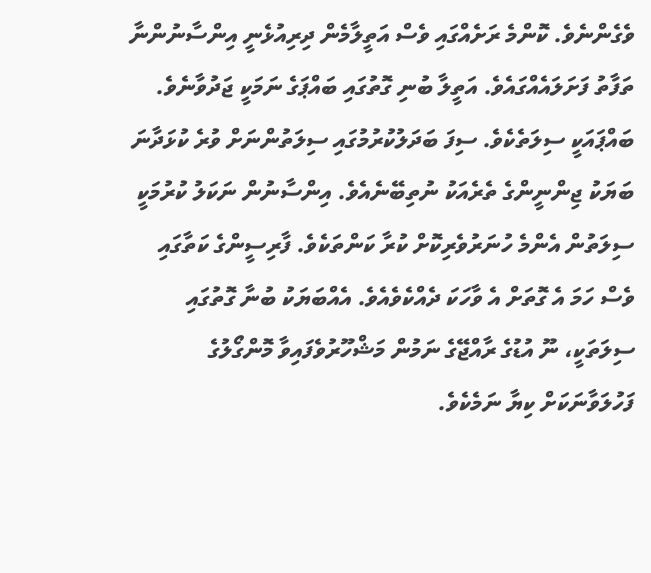ވެގެންނެވެ. ކޮންމެ ރަށެއްގައި ވެސް އަތީލާމެން ދިރިއުޅެނީ އިންސާނުންނާ ތަފާތު ފަށަލައެއްގައެވެ. އަތީލާ ބުނި ގޮތުގައި ބައްޕަގެ ނަމަކީ ޖަދުވާނެވެ. ބައްޕައަކީ ސިލަތެކެވެ. ސިފަ ބަދަލުކުރުމުގައި ސިލަތުންނަށް ވުރެ ކުޅަދާނަ ބަޔަކު ޖިންނީންގެ ތެރެއަކު ނުތިބޭނެއެވެ. އިންސާނުން ނަކަލު ކުރުމަކީ ސިލަތުން އެންމެ ހުނަރުވެރިކޮށް ކުރާ ކަންތަކެވެ. ފާރިސީންގެ ކަތާގައި ވެސް ހަމަ އެ ގޮތަށް އެ ވާހަކަ ދެއްކެވެއެވެ. އެއްބަޔަކު ބުނާ ގޮތުގައި ސިލަތަކީ، ނޫ އުޑުގެ ރާއްޖޭގެ ނަމުން މަޝްހޫރުވެފައިވާ މޮންގޯލުގެ ފަހުލަވާނަކަށް ކިޔާ ނަމެކެވެ.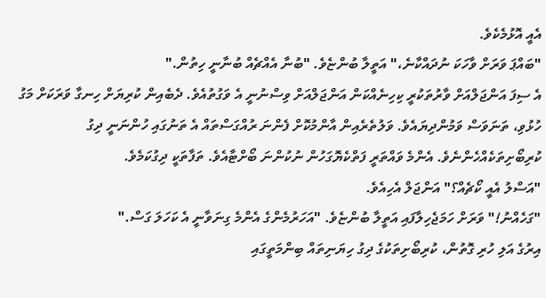އެއީ އޮޅުމެކެވެ.
"ބައްޕަ ވަރަށް ވާހަކަ ނުދައްކާނެ،" އަތީލާ ބުންޏެވެ. "ބުނާ އެއްޗެއް ބުނާނީ ހިތުން."
އެ ސިފަ އަންޖަލްއަށް ވާރުތަކުރީ ކިހިނެއްކަން އަންޖަލްއަށް ވިސްނުނީ އެ ވަގުތުއެވެ. ދެބެއިން ކުރިޔަށް ހިނގާ ވަރަކަށް މަގު ހުޅުވި، ތަނަވަސް ވަމުންދިޔައެވެ. ވަލުތެރެއިން އާންމުކޮށް ފެންނަ ރުއްގަސްތައް އެ ތަނުގައި ހުންނަނީ ދިގު ކުރިބޯށިތަކެއްހެންނެވެ. އެންމެ ވައްތަރީ ފަތްކެޔޮގަހުން ނުކުންނަ ބޯށްޓާއެވެ. ތަފާތަކީ ދިގުކަމެވެ.
"އަސްލު އެއީ ކޯޗެއް؟" އަންޖަލް އެހިއެވެ.
"ގަހެއްނު!" ވަރަށް ހަމަޖެހިލާފައި އަތީލާ ބުންޏެވެ. "އަހަރުމެންގެ އެންމެ ގިނަވާނީ އެ ކަހަލަ ގަސް."
އިރުގެ އަލި ހުރި ގޮތުން، ކުރިބޯށިތަކުގެ ދިގު ހިޔަނިތައް ބިންމަތީގައި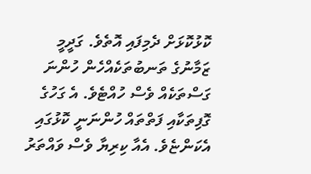ކޮޅުކޮޅަށް ދެމިފައި އޮތެވެ. ގަދީމީ ޒަމާނުގެ ތަނބުތަކެއްހެން ހުންނަ ގަސްތަކެއް ވެސް ހުއްޓެވެ. އެ ގަހުގެ ގޮފިތަކާއި ފަތްތައް ހުންނަނީ ކޮޅުގައި އެކަންޏެވެ. އެއާ ކިރިޔާ ވެސް ވައްތަރު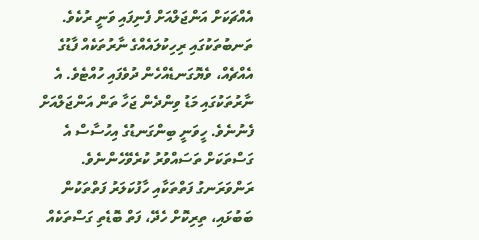އެއްޗަކަށް އަންޖަލްއަށް ފެނިފައި ވަނީ ރުކެވެ. ތަނބުތަކުގައި ރިހިކުލައެއްގެ ނާރުތަކެއް ފާޑުގެ އެއްޗެއް، ވެޔޮގަނޑެއްހެން ދުވެފައި ހުއްޓެވެ. އެ ނާރުތަކުގައި މަޑު ވިންދެން ޖަހާ ތަން އަންޖަލްއަށް ފެނުނެވެ. ހީވަނީ ބިންގަނޑުގެ އިހުސާސް އެ ގަސްތަކަށް ތަސައްވުރު ކުރެވޭހެންނެވެ. ރަންވަރަނގު ފަތްތަކާއި ހާފުކަލަރު ފަތްތަކުން ބަބުޅައި، ތިރިކޮށް ހެދޭ، ފަތް ބޮޑެތި ގަސްތަކެއް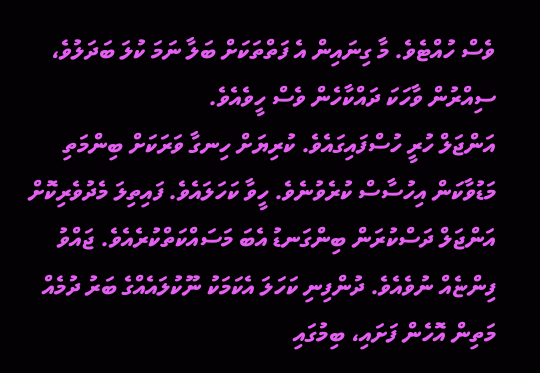ވެސް ހުއްޓެވެ. މާ ގިނައިން އެ ފަތްތަކަށް ބަލާ ނަމަ ކުލަ ބަދަލުވެ، ސިއްރުން ވާހަކަ ދައްކާހެން ވެސް ހީވެއެވެ.
އަންޖަލް ހުރީ ހުސްފައިގައެވެ. ކުރިޔަށް ހިނގާ ވަރަކަށް ބިންމަތި މަޑުވާކަން އިހުސާސް ކުރެވުނެވެ. ހީވާ ކަހަލައެވެ. ފައިތިލަ މެދުވެރިކޮށް އަންޖަލް ދަސްކުރަން ބިންގަނޑު އެބަ މަސައްކަތްކުރެއެވެ. ޖައްވު ފިންޏެއް ނުވެއެވެ. ދުންފިނި ކަހަލަ އެކަމަކު ނޫކުލައެއްގެ ބަރު ދުމެއް މަތިން އޮހެން ފަށައި، ބިމުގައި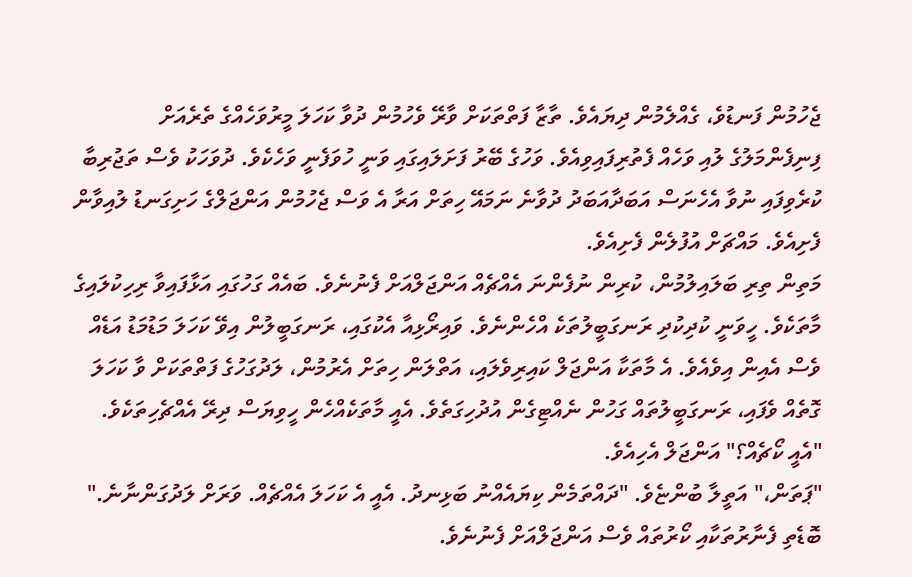ޖެހުމުން ފަނޑުވެ، ގެއްލެމުން ދިޔައެވެ. ތާޒާ ފަތްތަކަށް ވާރޭ ވެހުމުން ދުވާ ކަހަލަ މީރުވަހެއްގެ ތެރެއަށް ފިނިފެންމަލުގެ ލުއި ވަހެއް ފެތުރިފައިވިއެވެ. ވަހުގެ ބޭރު ފަށަލައިގައި ވަނީ ހުވަފެނީ ވަހެކެވެ. ދުވަހަކު ވެސް ތަޖުރިބާ ކުރެވިފައި ނުވާ އެހެނަސް އަބަދާއަބަދު ދުވާނެ ނަމައޭ ހިތަށް އަރާ އެ ވަސް ޖެހުމުން އަންޖަލްގެ ހަށިގަނޑު ލުއިވާން ފެށިއެވެ. މައްޗަށް އުފުލެން ފެށިއެވެ.
މަތިން ތިރި ބަލައިލުމުން، ކުރިން ނުފެންނަ އެއްޗެއް އަންޖަލްއަށް ފެނުނެވެ. ބައެއް ގަހުގައި އަޅާފައިވާ ރިހިކުލައިގެ މާތަކެވެ. ހީވަނީ ކުދިކުދި ރަނގަބީލުތަކެ އްހެންނެވެ. ވައިރޯޅިއާ އެކުގައި، ރަނގަބީލުން އިވޭ ކަހަލަ މަޑުމަޑު އަޑެއް ވެސް އެއިން އިވެއެވެ. އެ މާތަކާ އަންޖަލް ކައިރިވެލައި، އަތްލަން ހިތަށް އެރުމުން، ލަދުގަހުގެ ފަތްތަކަށް ވާ ކަހަލަ ގޮތެއް ވެފައި، ރަނގަބީލުތައް ގަހުން ނެއްޓިގެން އުދުހިގަތެވެ. އެއީ މާތަކެއްހެން ހީވިޔަސް ދިރޭ އެއްޗެހިތަކެވެ.
"އެއީ ކޯޗެއް؟" އަންޖަލް އެހިއެވެ.
"ޕަތަން،" އަތީލާ ބުންޏެވެ. "ދައްތަމެން ކިޔައެއްނު ބަޅިނދު. އެއީ އެ ކަހަލަ އެއްޗެއް. ވަރަށް ލަދުގަންނާނެ."
ބޮޑެތި ފެނާރުތަކާއި ކޯރުތައް ވެސް އަންޖަލްއަށް ފެނުނެވެ.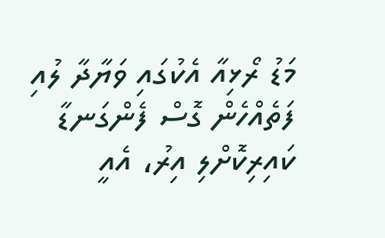މަޑު ރޯޅިއާ އެކުގައި ވަޔާދާ ލުއި ފަތެއްހެން ގޮސް ފެންގަނޑާ ކައިރިކޮށްލި އިރު، އެއީ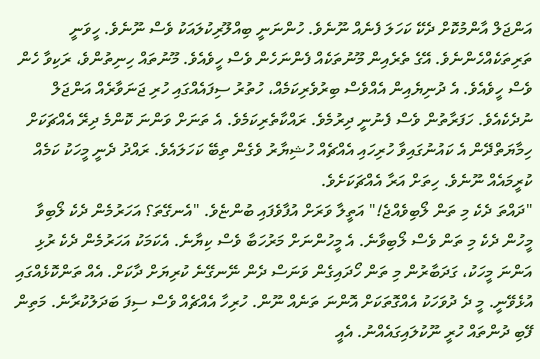އަންޖަލް އާންމުކޮށް ދެކޭ ކަހަލަ ފެނެއް ނޫނެވެ. ހުންނަނީ ބިއްލޫރިކުލައަކު ވެސް ނޫނެވެ. ހީވަނީ ތަރިތަކެއްހެންނެވެ. އޭގެ ތެރެއިން މޫނުތަކެއް ފެންނަހެން ވެސް ހީވެއެވެ. މޫނުތައް ހިނިތުންވެ، ރަކިވާ ހެން ވެސް ހީވެއެވެ. އެ ދުނިޔެއިން އެއްވެސް ބިރުވެރިކަމެއް، ހުތުރު ސިފައެއްގައި ހުރި ޖަނަވާރެއް އަންޖަލް ނުދެކެއެވެ. ހަފަރާތުން ވެސް ފެނުނީ ދިރުމެވެ. ރައްކާތެރިކަމެވެ. އެ ތަނަށް ވަންނަ ކޮންމެ ދިރޭ އެއްޗަކަށް ހިމާޔަތްދޭން އެ ކައުނުގައިވާ ހުރިހައި އެއްޗެއް ހުޝިޔާރު ވެގެން ތިބޭ ކަހަލައެވެ. ރައްދު ދެނީ މީހަކު ކަމެއް ކުރީމައެއް ނޫނެވެ. ހިތަށް އަރާ އެއްޗަކަށެވެ.
"ދައްތަ ދެކެ މި ތަން ލޯބިވެއްޖެ!" އަތީލާ ވަރަށް އުފާވެފައި ބުންޏެވެ. "އެނގޭތަ؟ އަހަރުމެން ދެކެ ލޯބިވާ މީހުން ދެކެ މި ތަން ވެސް ލޯބިވާނެ. އެ މީހުންނަށް މަރުހަބާ ވެސް ކިޔާނެ. އެކަމަކު އަހަރުމެން ދެކެ ރުޅި އަންނަ މީހަކު، ގަދަބާރުން މި ތަން ހޯދައިގެން ވަނަސް ދެން ނޭނގޭނެ ކުރިޔަށް ދާކަށް. އެއް ތަންކޮޅެއްގައި އުޅެވޭނީ. މީ ދެ ދުވަހަކު އެއްގޮތަކަށް އޮންނަ ތަނެއް ނޫން. ހުރިހާ އެއްޗެއް ވެސް ސިފަ ބަދަލުކުރާނެ. މަތިން ފޭބި ދުންތައް ހުރީ ނޫކުލައިގައެއްނު. އެއީ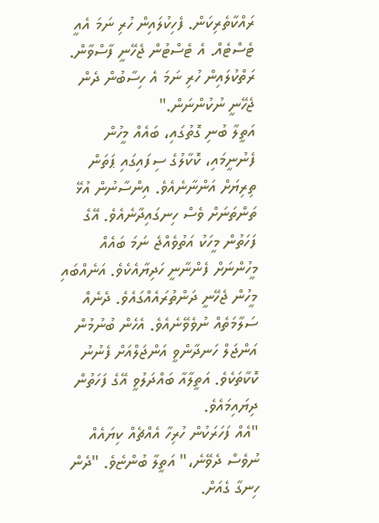ރައްކާތެރިކަން. ފެހިކުލައިން ހުރި ނަމަ އެއީ ޓެސްޓެއް. އެ ޓެސްޓުން ޖެހޭނީ ފާސްވާން. ރަތްކުލައިން ހުރި ނަމަ އެ ހިސާބުން ދެން ޖެހޭނީ ނުކުންނަން."
އަތީލާ ބުނި ގޮތުގައި، ބައެއް މީހުން ފެނުނީމައި، ކޮކާލުގެ ސިފައިގައި ޕަތަން ތިރިޔަށް އަންނާނެއެވެ. އިންސާނުން އުޅޭ ތަންތަނަށް ވެސް ހިނގައިދާނެއެވެ. އޭގެ ފަހަތުން މީހަކު އަތުވެއްޖެ ނަމަ ބައެއް މީހުންނަށް ފެންނާނީ ހަދިޔާއެކެވެ. އަނެއްބައި މީހުން ޖެހޭނީ ދަންތުރައެއްގައެވެ. ދެނެއް ސަލާމަތެއް ނުވެވޭނެއެވެ. އެހެން ބުނުމުން އަންޖަލް ހަނދާންވީ އަންޖަލްއަށް ފެނުނު ކޮކާތަކެވެ. އަތީލާއާ ބައްދަލުވީ އޭގެ ފަހަތުން ދިޔައިމައެވެ.
"އެއް ފަހަރަކުން ހުރިހާ އެއްޗެއް ކިޔައެއް ނުވެސް ދެވޭނެ،" އަތީލާ ބުންޏެވެ. "ދެން ހިނގާ ގެއަށް.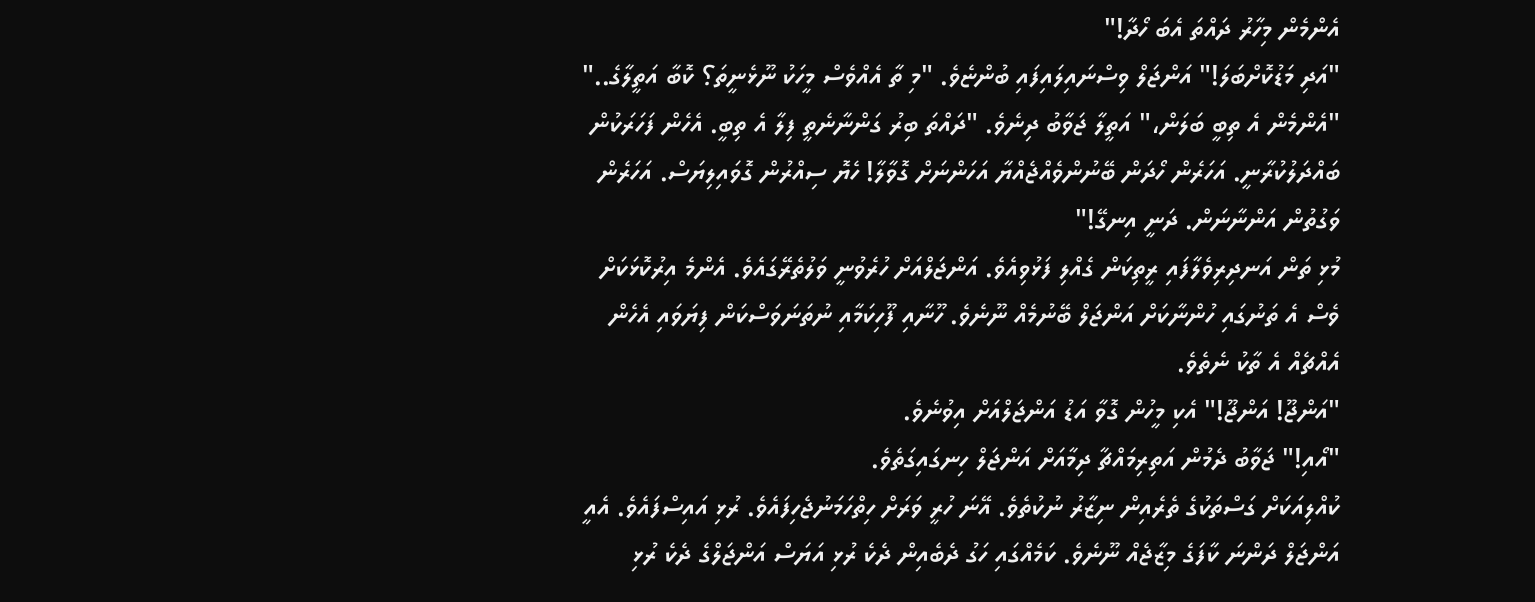އެންމެން މިހާރު ދައްތަ އެބަ ހޯދާ!"
"އަދި މަޑުކޮށްބަލަ!" އަންޖަލް ވިސްނައިލައިފައި ބުންޏެވެ. "މި ތާ އެއްވެސް މީހަކު ނޫޅެނީތަ؟ ކޮބާ އަތީލާގެ.."
"އެންމެން އެ ތިބީ ބަލަން،" އަތީލާ ޖަވާބު ދިނެވެ. "ދައްތަ ބިރު ގަންނާނެތީ ފިލާ އެ ތިބީ. އެހެން ފަހަރަކުން ބައްދަލުކުރާނީ. އަހަރެން ހޯދަން ބޭނުންވެއްޖެއްޔާ އަހަންނަށް ގޮވާލާ! ހެޔޮ ސިއްރުން ގޮވައިލިޔަސް. އަހަރެން ވަގުތުން އަންނާނަން. ދަނީ އިނގޭ!"
މުޅި ތަން އަނދިރިވެލާފައި ރީތިކަން ގެއްލި ފަޅުވިއެވެ. އަންޖަލްއަށް ހުރެވުނީ ވަލުތެރޭގައެވެ. އެންމެ އިރުކޮޅަކަށް ވެސް އެ ތަނުގައި ހުންނާކަށް އަންޖަލް ބޭނުމެއް ނޫނެވެ. ހޫނާއި ފޫހިކަމާއި ނުތަނަވަސްކަން ފިޔަވައި އެހެން އެއްޗެއް އެ ތާކު ނެތެވެ.
"އަންޖޫ! އަންޖޫ!" އެކި މީހުން ގޮވާ އަޑު އަންޖަލްއަށް އިވުނެވެ.
"އޯއި!" ޖަވާބު ދެމުން އަތިރިމައްޗާ ދިމާއަށް އަންޖަލް ހިނގައިގަތެވެ.
ކުއްލިއަކަށް ގަސްތަކުގެ ތެރެއިން ނިޒާރު ނުކުތެވެ. އޭނަ ހުރީ ވަރަށް ހިތްހަމަނުޖެހިފައެވެ. ރުޅި އައިސްފައެވެ. އެއީ އަންޖަލް ދަންނަ ކާފަގެ މިޒާޖެއް ނޫނެވެ. ކަމެއްގައި ހަގު ދެބެއިން ދެކެ ރުޅި އަޔަސް އަންޖަލްގެ ދެކެ ރުޅި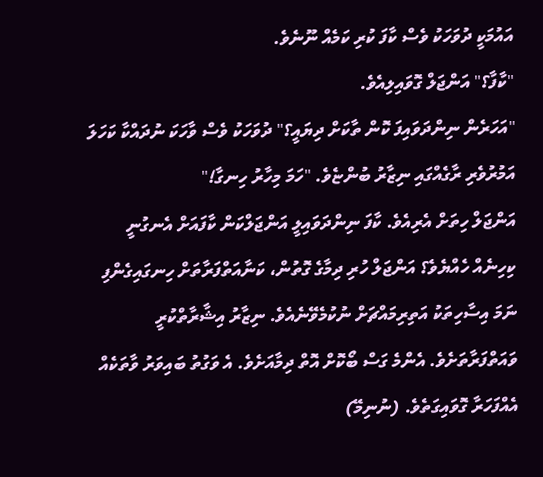އައުމަކީ ދުވަހަކު ވެސް ކާފަ ކުރި ކަމެއް ނޫނެވެ.
"ކާފާ؟" އަންޖަލް ގޮވައިލިއެވެ.
"އަހަރެން ނިންދަވައިފަ ކޮން ތާކަށް ދިޔައީ؟" ދުވަހަކު ވެސް ވާހަކަ ނުދައްކާ ކަހަލަ އަމުރުވެރި ރާގެއްގައި ނިޒާރު ބުންޏެވެ. "ހަމަ މިހާރު ހިނގާ!"
އަންޖަލް ހިތަށް އެރިއެވެ. ކާފަ ނިންދަވައިލީ އަންޖަލްކަން ކާފައަށް އެނގުނީ ކިހިނެއް ހެއްޔެވެ؟ އަންޖަލް ހުރި ދިމާގެ ގޮތުން، ކަނާއަތްފަރާތަށް ހިނގައިގެންފި ނަމަ އިސާހިތަކު އަތިރިމައްޗަށް ނުކުމެވޭނެއެވެ. ނިޒާރު އިޝާރާތްކުރީ ވައަތްފަރާތަށެވެ. އެންމެ ގަސް ބޯކޮށް އޮތް ދިމާއަށެވެ. އެ ވަގުތު ބައިވަރު ވާތަކެއް އެއްފަހަރާ ގޮވައިގަތެވެ. (ނުނިމޭ)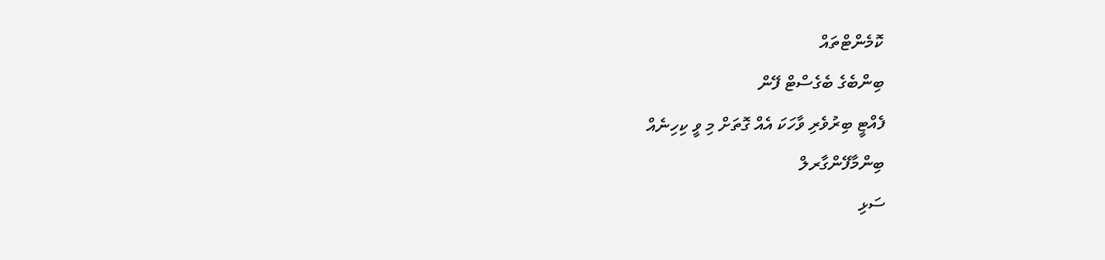ކޮމެންޓްތައް
ބިންބެގެ ބެގެސްޓް ފޭން
ފެއްޓީ ބިރުވެރި ވާހަކަ އެއް ގޮތަށް މި ވީ ކިހިނެއް
ބިންމާފޭންގާރލް
ސަޅި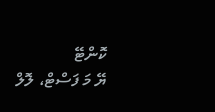ކޮންޓޭ
ޔޭ މަ ފަސްޓް، ލޮލް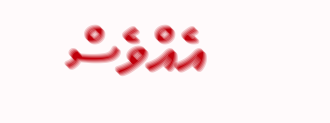އެއްވެސް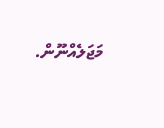މަޖަލެއްނޫން.